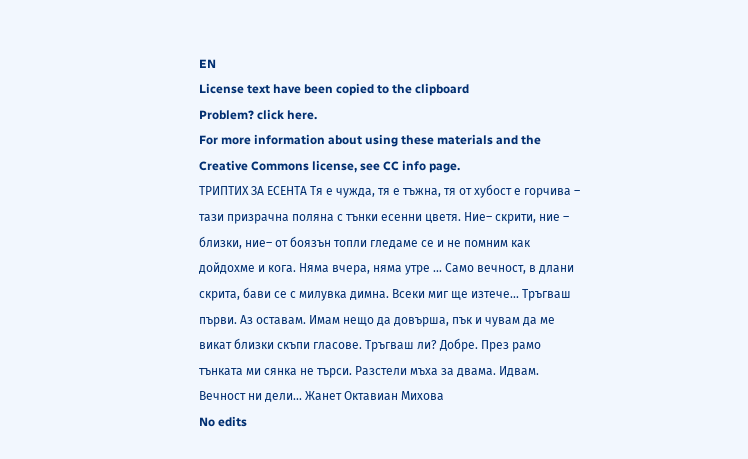EN
License text have been copied to the clipboard
Problem? click here.
For more information about using these materials and the Creative Commons license, see CC info page.
ТРИПТИХ ЗА ЕСЕНТА Тя е чужда, тя е тъжна, тя от хубост е горчива – тази призрачна поляна с тънки есенни цветя. Ние– скрити, ние – близки, ние– от боязън топли гледаме се и не помним как дойдохме и кога. Няма вчера, няма утре ... Само вечност, в длани скрита, бави се с милувка димна. Всеки миг ще изтече... Тръгваш първи. Аз оставам. Имам нещо да довърша, пък и чувам да ме викат близки скъпи гласове. Тръгваш ли? Добре. През рамо тънката ми сянка не търси. Разстели мъха за двама. Идвам. Вечност ни дели... Жанет Октавиан Михова
No edits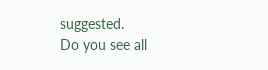suggested.
Do you see all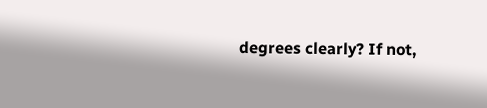degrees clearly? If not,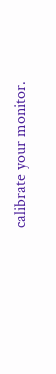calibrate your monitor.